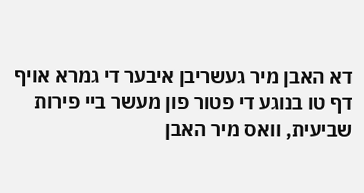דא האבן מיר געשריבן איבער די גמרא אויף דף טו בנוגע די פטור פון מעשר ביי פירות שביעית, וואס מיר האבן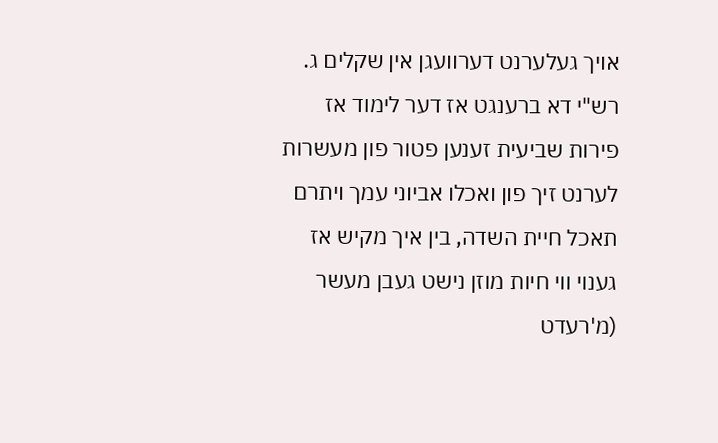אויך געלערנט דערוועגן אין שקלים ג.
רש"י דא ברענגט אז דער לימוד אז פירות שביעית זענען פטור פון מעשרות לערנט זיך פון ואכלו אביוני עמך ויתרם תאכל חיית השדה, בין איך מקיש אז גענוי ווי חיות מוזן נישט געבן מעשר (מ'רעדט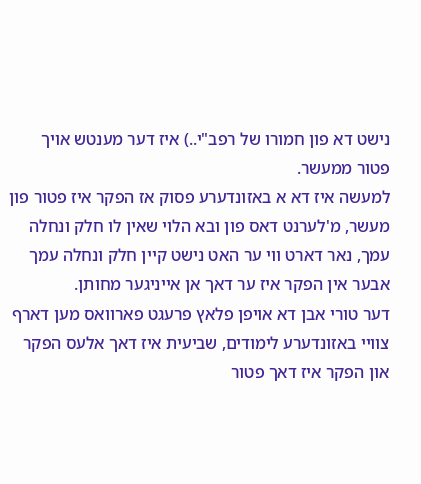נישט דא פון חמורו של רפב"י..) איז דער מענטש אויך פטור ממעשר.
למעשה איז דא א באזונדערע פסוק אז הפקר איז פטור פון מעשר, מ'לערנט דאס פון ובא הלוי שאין לו חלק ונחלה עמך, נאר דארט ווי ער האט נישט קיין חלק ונחלה עמך אבער אין הפקר איז ער דאך אן אייניגער מחותן.
דער טורי אבן דא אויפן פלאץ פרעגט פארוואס מען דארף צוויי באזונדערע לימודים, שביעית איז דאך אלעס הפקר און הפקר איז דאך פטור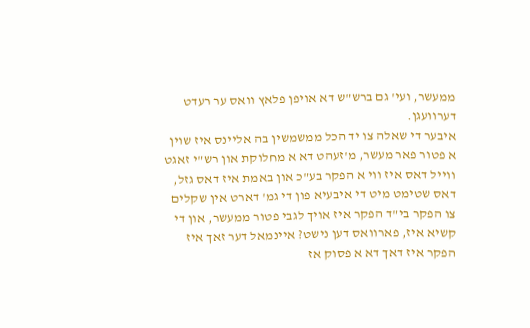ממעשר, ועי' גם ברש"ש דא אויפן פלאץ וואס ער רעדט דערוועגן.
איבער די שאלה צו יד הכל ממשמשין בה אליינס איז שוין א פטור פאר מעשר, מ'זעהט דא א מחלוקת און רש"י זאגט ווייל דאס איז ווי א הפקר בע"כ און באמת איז דאס גזל, דאס שטימט מיט די איבעיא פון די גמ' דארט אין שקלים צו הפקר בי"ד הפקר איז אויך לגבי פטור ממעשר, און די קשיא איז, פארוואס דען נישט? איינמאל דער זאך איז הפקר איז דאך דא א פסוק אז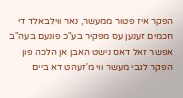הפקר איז פטור ממעשר, נאר ווילבאלד די חכמים זענען עס מפקיר בע"כ פונעם בעה"ב אפשר זאל דאס נישט האבן אן הלכה פון הפקר לגבי מעשר ווי מ'זעהט דא ביים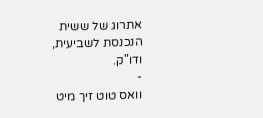אתרוג של ששית הנכנסת לשביעית, ודו"ק.
-
וואס טוט זיך מיט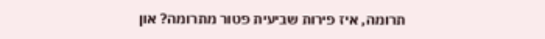תרומה, איז פירות שביעית פטור מתרומה? און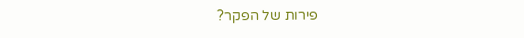פירות של הפקר?